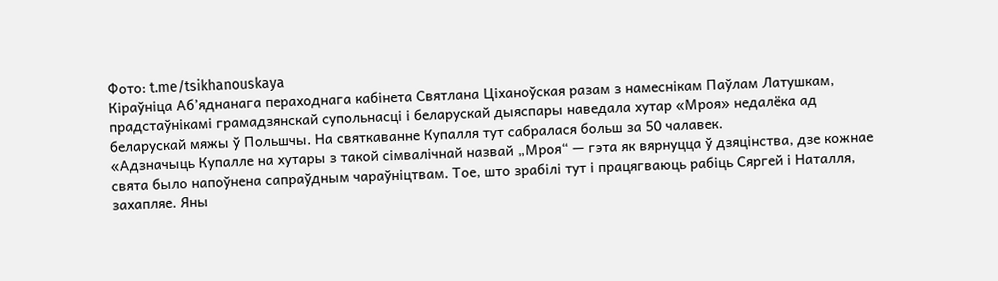Фото: t.me/tsikhanouskaya
Кіраўніца Аб’яднанага пераходнага кабінета Святлана Ціханоўская разам з намеснікам Паўлам Латушкам, прадстаўнікамі грамадзянскай супольнасці і беларускай дыяспары наведала хутар «Мроя» недалёка ад беларускай мяжы ў Польшчы. На святкаванне Купалля тут сабралася больш за 50 чалавек.
«Адзначыць Купалле на хутары з такой сімвалічнай назвай „Мроя“ — гэта як вярнуцца ў дзяцінства, дзе кожнае свята было напоўнена сапраўдным чараўніцтвам. Тое, што зрабілі тут і працягваюць рабіць Сяргей і Наталля, захапляе. Яны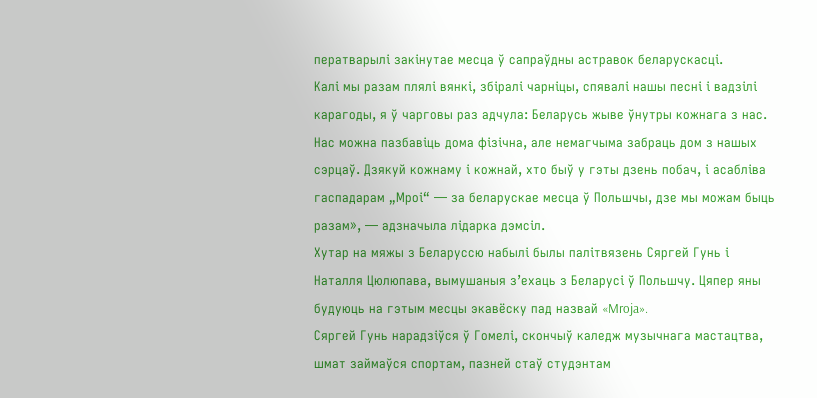ператварылі закінутае месца ў сапраўдны астравок беларускасці.
Калі мы разам плялі вянкі, збіралі чарніцы, спявалі нашы песні і вадзілі карагоды, я ў чарговы раз адчула: Беларусь жыве ўнутры кожнага з нас. Нас можна пазбавіць дома фізічна, але немагчыма забраць дом з нашых сэрцаў. Дзякуй кожнаму і кожнай, хто быў у гэты дзень побач, і асабліва гаспадарам „Мроі“ — за беларускае месца ў Польшчы, дзе мы можам быць разам», — адзначыла лідарка дэмсіл.
Хутар на мяжы з Беларуссю набылі былы палітвязень Сяргей Гунь і Наталля Цюлюпава, вымушаныя з’ехаць з Беларусі ў Польшчу. Цяпер яны будуюць на гэтым месцы экавёску пад назвай «Mroja».
Сяргей Гунь нарадзіўся ў Гомелі, скончыў каледж музычнага мастацтва, шмат займаўся спортам, пазней стаў студэнтам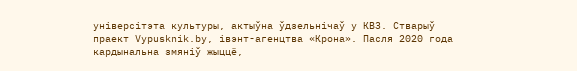універсітэта культуры, актыўна ўдзельнічаў у КВЗ. Стварыў праект Vypusknik.by, івэнт-агенцтва «Крона». Пасля 2020 года кардынальна змяніў жыццё,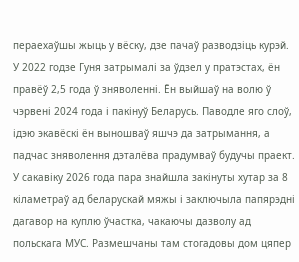пераехаўшы жыць у вёску, дзе пачаў разводзіць курэй.
У 2022 годзе Гуня затрымалі за ўдзел у пратэстах, ён правёў 2,5 года ў зняволенні. Ён выйшаў на волю ў чэрвені 2024 года і пакінуў Беларусь. Паводле яго слоў, ідэю экавёскі ён выношваў яшчэ да затрымання, а падчас зняволення дэталёва прадумваў будучы праект.
У сакавіку 2026 года пара знайшла закінуты хутар за 8 кіламетраў ад беларускай мяжы і заключыла папярэдні дагавор на куплю ўчастка, чакаючы дазволу ад польскага МУС. Размешчаны там стогадовы дом цяпер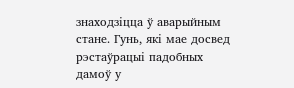знаходзіцца ў аварыйным стане. Гунь, які мае досвед рэстаўрацыі падобных дамоў у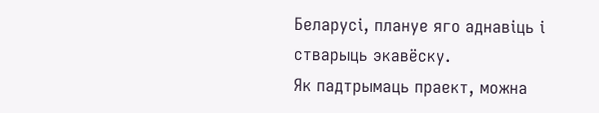Беларусі, плануе яго аднавіць і стварыць экавёску.
Як падтрымаць праект, можна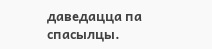даведацца па спасылцы.